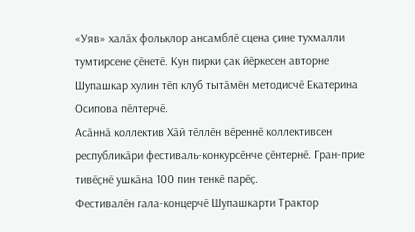«Уяв» халӑх фольклор ансамблӗ сцена ҫине тухмалли тумтирсене ҫӗнетӗ. Кун пирки ҫак йӗркесен авторне Шупашкар хулин тӗп клуб тытӑмӗн методисчӗ Екатерина Осипова пӗлтерчӗ.
Асӑннӑ коллектив Хӑй тӗллӗн вӗреннӗ коллективсен республикӑри фестиваль-конкурсӗнче ҫӗнтернӗ. Гран-прие тивӗҫнӗ ушкӑна 100 пин тенкӗ парӗҫ.
Фестивалӗн гала-концерчӗ Шупашкарти Трактор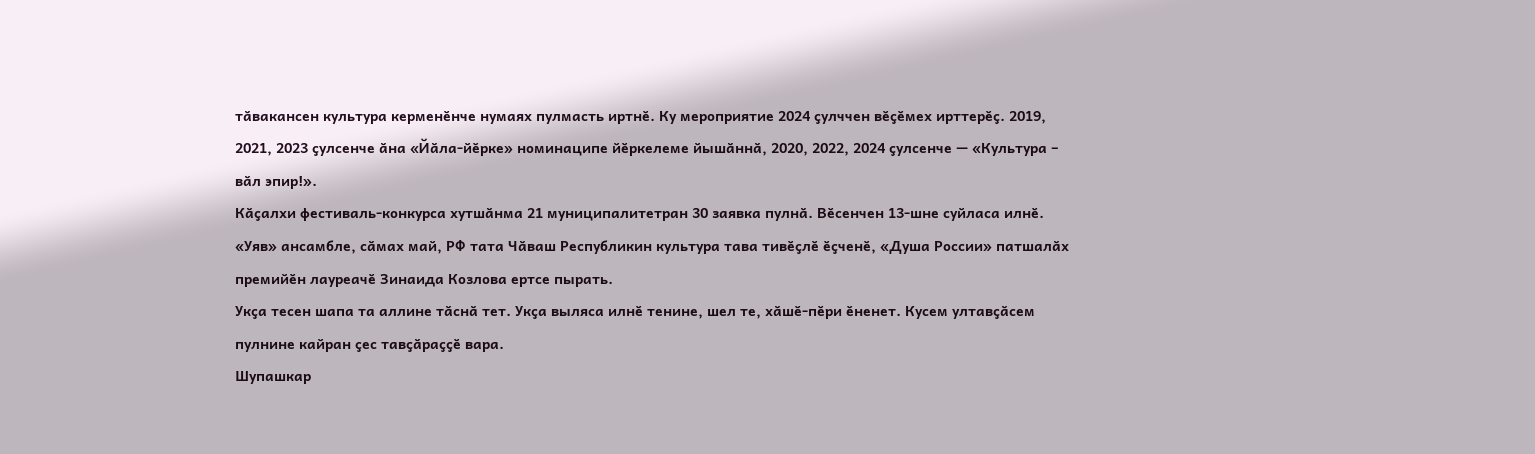тӑвакансен культура керменӗнче нумаях пулмасть иртнӗ. Ку мероприятие 2024 ҫулччен вӗҫӗмех ирттерӗҫ. 2019, 2021, 2023 ҫулсенче ӑна «Йӑла-йӗрке» номинаципе йӗркелеме йышӑннӑ, 2020, 2022, 2024 ҫулсенче — «Культура – вӑл эпир!».
Кӑҫалхи фестиваль-конкурса хутшӑнма 21 муниципалитетран 30 заявка пулнӑ. Вӗсенчен 13-шне суйласа илнӗ.
«Уяв» ансамбле, сӑмах май, РФ тата Чӑваш Республикин культура тава тивӗҫлӗ ӗҫченӗ, «Душа России» патшалӑх премийӗн лауреачӗ Зинаида Козлова ертсе пырать.
Укҫа тесен шапа та аллине тӑснӑ тет. Укҫа выляса илнӗ тенине, шел те, хӑшӗ-пӗри ӗненет. Кусем ултавҫӑсем пулнине кайран ҫес тавҫӑраҫҫӗ вара.
Шупашкар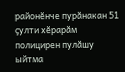районӗнче пурӑнакан 51 ҫулти хӗрарӑм полицирен пулӑшу ыйтма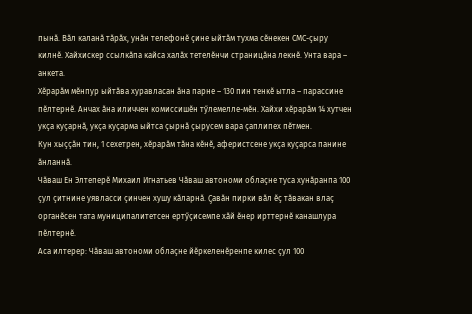пынӑ. Вӑл каланӑ тӑрӑх, унӑн телефонӗ ҫине ыйтӑм тухма сӗнекен СМС-ҫыру килнӗ. Хайхискер ссылкӑпа кайса халӑх тетелӗнчи страницӑна лекнӗ. Унта вара – анкета.
Хӗрарӑм мӗнпур ыйтӑва хуравласан ӑна парне – 130 пин тенкӗ ытла – парассине пӗлтернӗ. Анчах ӑна иличчен комиссишӗн тӳлемелле-мӗн. Хайхи хӗрарӑм 14 хутчен укҫа куҫарнӑ, укҫа куҫарма ыйтса ҫырнӑ ҫырусем вара ҫаплипех пӗтмен.
Кун хыҫҫӑн тин, 1 сехетрен, хӗрарӑм тӑна кӗнӗ, аферистсене укҫа куҫарса панине ӑнланнӑ.
Чӑваш Ен Элтеперӗ Михаил Игнатьев Чӑваш автономи облаҫне туса хунӑранпа 100 ҫул ҫитнине уявласси ҫинчен хушу кӑларнӑ. Ҫавӑн пирки вӑл ӗҫ тӑвакан влаҫ органӗсен тата муниципалитетсен ертӳҫисемпе хӑй ӗнер ирттернӗ канашлура пӗлтернӗ.
Аса илтерер: Чӑваш автономи облаҫне йӗркеленӗренпе килес ҫул 100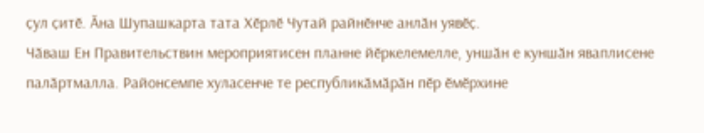ҫул ҫитӗ. Ӑна Шупашкарта тата Хӗрлӗ Чутай райнӗнче анлӑн уявӗҫ.
Чӑваш Ен Правительствин мероприятисен планне йӗркелемелле, уншӑн е куншӑн яваплисене палӑртмалла. Районсемпе хуласенче те республикӑмӑрӑн пӗр ӗмӗрхине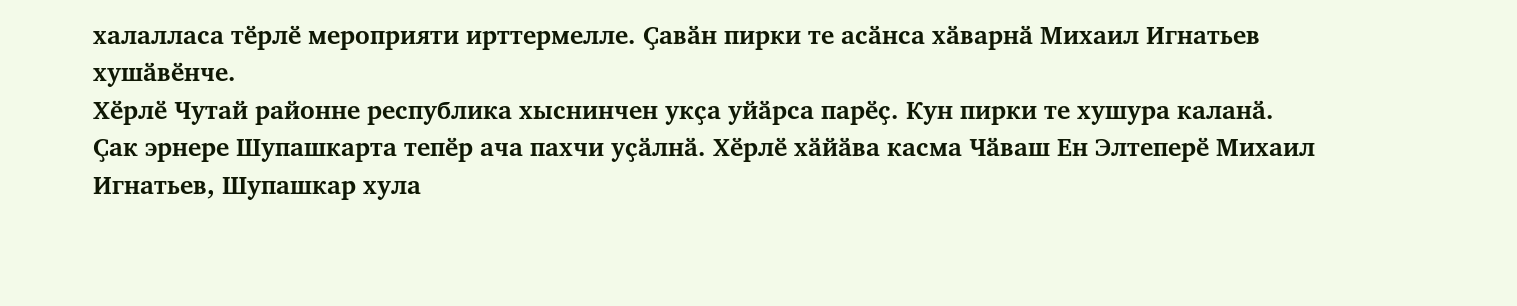халалласа тӗрлӗ мероприяти ирттермелле. Ҫавӑн пирки те асӑнса хӑварнӑ Михаил Игнатьев хушӑвӗнче.
Хӗрлӗ Чутай районне республика хыснинчен укҫа уйӑрса парӗҫ. Кун пирки те хушура каланӑ.
Ҫак эрнере Шупашкарта тепӗр ача пахчи уҫӑлнӑ. Хӗрлӗ хӑйӑва касма Чӑваш Ен Элтеперӗ Михаил Игнатьев, Шупашкар хула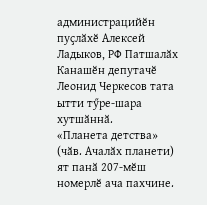администрацийӗн пуҫлӑхӗ Алексей Ладыков, РФ Патшалӑх Канашӗн депутачӗ Леонид Черкесов тата ытти тӳре-шара хутшӑннӑ.
«Планета детства» (чӑв. Ачалӑх планети) ят панӑ 207-мӗш номерлӗ ача пахчине.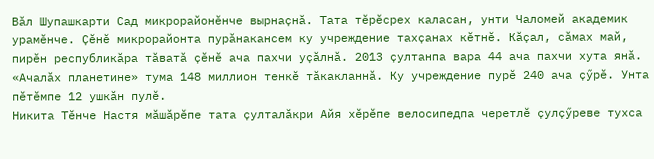Вӑл Шупашкарти Сад микрорайонӗнче вырнаҫнӑ. Тата тӗрӗсрех каласан, унти Чаломей академик урамӗнче. Ҫӗнӗ микрорайонта пурӑнакансем ку учреждение тахҫанах кӗтнӗ. Кӑҫал, сӑмах май, пирӗн республикӑра тӑватӑ ҫӗнӗ ача пахчи уҫӑлнӑ. 2013 ҫултанпа вара 44 ача пахчи хута янӑ.
«Ачалӑх планетине» тума 148 миллион тенкӗ тӑкакланнӑ. Ку учреждение пурӗ 240 ача ҫӳрӗ. Унта пӗтӗмпе 12 ушкӑн пулӗ.
Никита Тӗнче Настя мӑшӑрӗпе тата ҫулталӑкри Айя хӗрӗпе велосипедпа черетлӗ ҫулҫӳреве тухса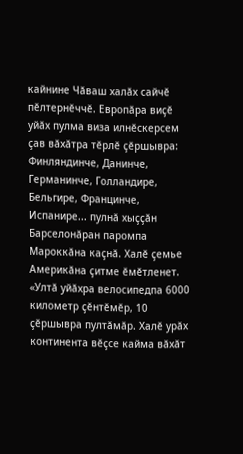кайнине Чӑваш халӑх сайчӗ пӗлтернӗччӗ. Европӑра виҫӗ уйӑх пулма виза илнӗскерсем ҫав вӑхӑтра тӗрлӗ ҫӗршывра: Финляндинче, Данинче, Германинче, Голландире, Бельгире, Францинче, Испанире... пулнӑ хыҫҫӑн Барселонӑран паромпа Мароккӑна каҫнӑ. Халӗ ҫемье Америкӑна ҫитме ӗмӗтленет.
«Ултӑ уйӑхра велосипедпа 6000 километр ҫӗнтӗмӗр, 10 ҫӗршывра пултӑмӑр. Халӗ урӑх континента вӗҫсе кайма вӑхӑт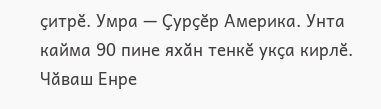ҫитрӗ. Умра — Ҫурҫӗр Америка. Унта кайма 90 пине яхӑн тенкӗ укҫа кирлӗ. Чӑваш Енре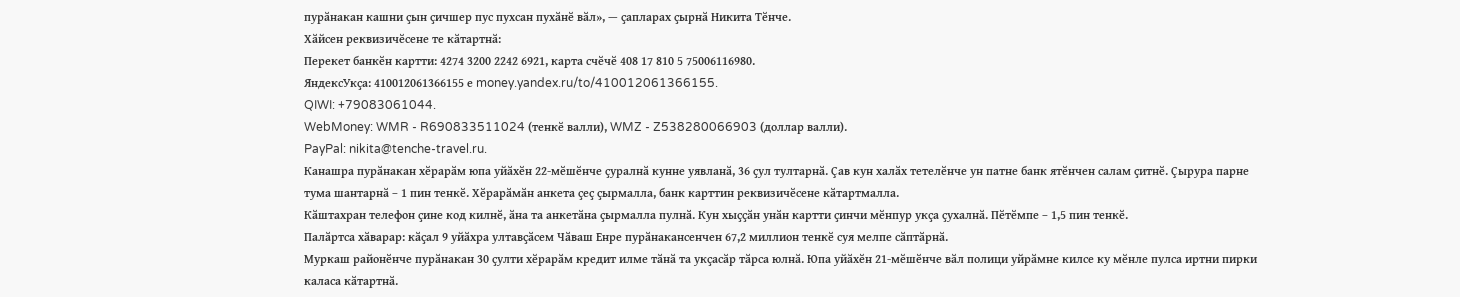пурӑнакан кашни ҫын ҫичшер пус пухсан пухӑнӗ вӑл», — ҫапларах ҫырнӑ Никита Тӗнче.
Хӑйсен реквизичӗсене те кӑтартнӑ:
Перекет банкӗн картти: 4274 3200 2242 6921, карта счӗчӗ 408 17 810 5 75006116980.
ЯндексУкҫа: 410012061366155 е money.yandex.ru/to/410012061366155.
QIWI: +79083061044.
WebMoney: WMR - R690833511024 (тенкӗ валли), WMZ - Z538280066903 (доллар валли).
PayPal: nikita@tenche-travel.ru.
Канашра пурӑнакан хӗрарӑм юпа уйӑхӗн 22-мӗшӗнче ҫуралнӑ кунне уявланӑ, 36 ҫул тултарнӑ. Ҫав кун халӑх тетелӗнче ун патне банк ятӗнчен салам ҫитнӗ. Ҫырура парне тума шантарнӑ – 1 пин тенкӗ. Хӗрарӑмӑн анкета ҫеҫ ҫырмалла, банк карттин реквизичӗсене кӑтартмалла.
Кӑштахран телефон ҫине код килнӗ, ӑна та анкетӑна ҫырмалла пулнӑ. Кун хыҫҫӑн унӑн картти ҫинчи мӗнпур укҫа ҫухалнӑ. Пӗтӗмпе – 1,5 пин тенкӗ.
Палӑртса хӑварар: кӑҫал 9 уйӑхра ултавҫӑсем Чӑваш Енре пурӑнакансенчен 67,2 миллион тенкӗ суя мелпе сӑптӑрнӑ.
Муркаш районӗнче пурӑнакан 30 ҫулти хӗрарӑм кредит илме тӑнӑ та укҫасӑр тӑрса юлнӑ. Юпа уйӑхӗн 21-мӗшӗнче вӑл полици уйрӑмне килсе ку мӗнле пулса иртни пирки каласа кӑтартнӑ.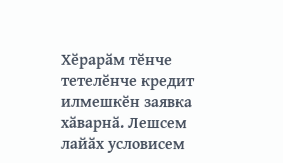Хӗрарӑм тӗнче тетелӗнче кредит илмешкӗн заявка хӑварнӑ. Лешсем лайӑх условисем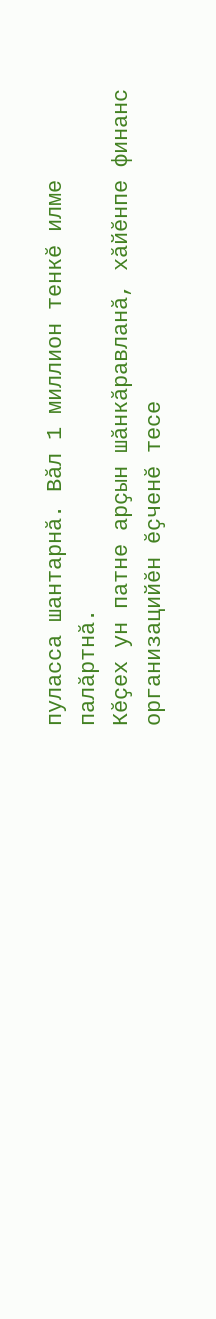пуласса шантарнӑ. Вӑл 1 миллион тенкӗ илме палӑртнӑ.
Кӗҫех ун патне арҫын шӑнкӑравланӑ, хӑйӗнпе финанс организацийӗн ӗҫченӗ тесе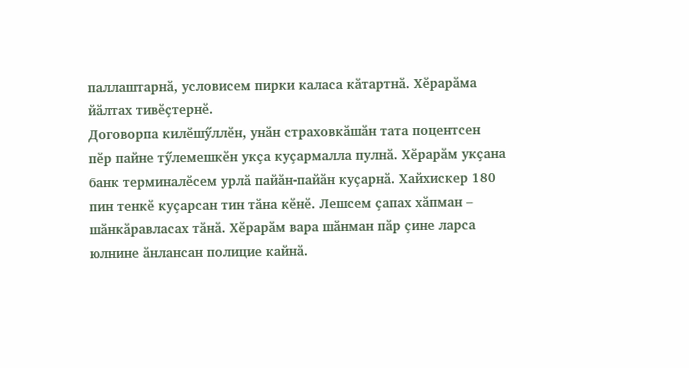паллаштарнӑ, условисем пирки каласа кӑтартнӑ. Хӗрарӑма йӑлтах тивӗҫтернӗ.
Договорпа килӗшӳллӗн, унӑн страховкӑшӑн тата поцентсен пӗр пайне тӳлемешкӗн укҫа куҫармалла пулнӑ. Хӗрарӑм укҫана банк терминалӗсем урлӑ пайӑн-пайӑн куҫарнӑ. Хайхискер 180 пин тенкӗ куҫарсан тин тӑна кӗнӗ. Лешсем ҫапах хӑпман – шӑнкӑравласах тӑнӑ. Хӗрарӑм вара шӑнман пӑр ҫине ларса юлнине ӑнлансан полицие кайнӑ.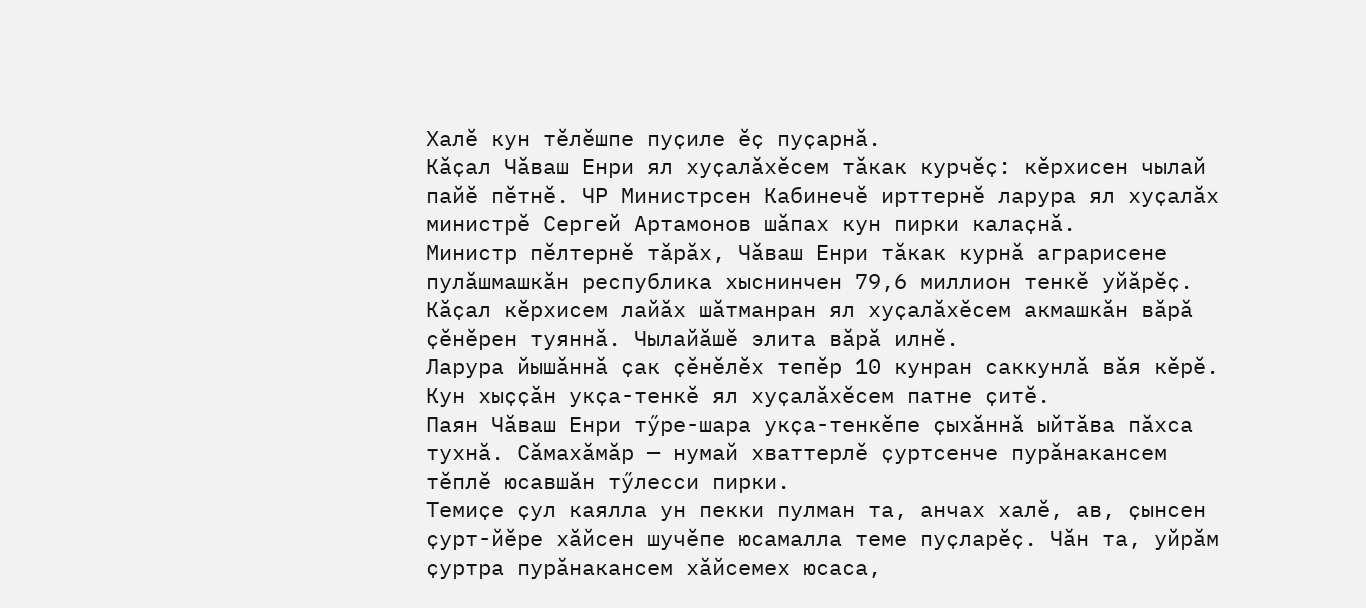Халӗ кун тӗлӗшпе пуҫиле ӗҫ пуҫарнӑ.
Кӑҫал Чӑваш Енри ял хуҫалӑхӗсем тӑкак курчӗҫ: кӗрхисен чылай пайӗ пӗтнӗ. ЧР Министрсен Кабинечӗ ирттернӗ ларура ял хуҫалӑх министрӗ Сергей Артамонов шӑпах кун пирки калаҫнӑ.
Министр пӗлтернӗ тӑрӑх, Чӑваш Енри тӑкак курнӑ аграрисене пулӑшмашкӑн республика хыснинчен 79,6 миллион тенкӗ уйӑрӗҫ. Кӑҫал кӗрхисем лайӑх шӑтманран ял хуҫалӑхӗсем акмашкӑн вӑрӑ ҫӗнӗрен туяннӑ. Чылайӑшӗ элита вӑрӑ илнӗ.
Ларура йышӑннӑ ҫак ҫӗнӗлӗх тепӗр 10 кунран саккунлӑ вӑя кӗрӗ. Кун хыҫҫӑн укҫа-тенкӗ ял хуҫалӑхӗсем патне ҫитӗ.
Паян Чӑваш Енри тӳре-шара укҫа-тенкӗпе ҫыхӑннӑ ыйтӑва пӑхса тухнӑ. Сӑмахӑмӑр — нумай хваттерлӗ ҫуртсенче пурӑнакансем тӗплӗ юсавшӑн тӳлесси пирки.
Темиҫе ҫул каялла ун пекки пулман та, анчах халӗ, ав, ҫынсен ҫурт-йӗре хӑйсен шучӗпе юсамалла теме пуҫларӗҫ. Чӑн та, уйрӑм ҫуртра пурӑнакансем хӑйсемех юсаса,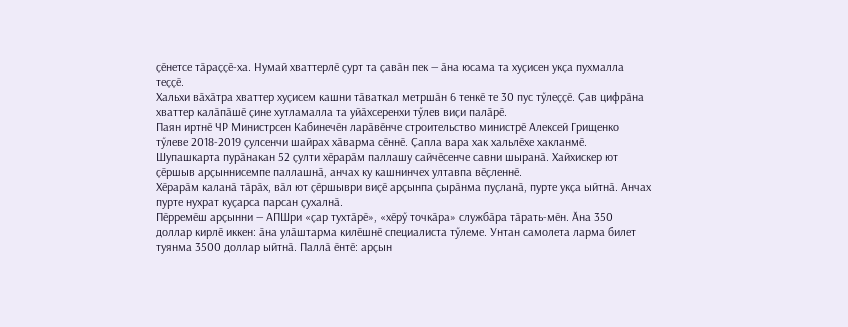ҫӗнетсе тӑраҫҫӗ-ха. Нумай хваттерлӗ ҫурт та ҫавӑн пек — ӑна юсама та хуҫисен укҫа пухмалла теҫҫӗ.
Хальхи вӑхӑтра хваттер хуҫисем кашни тӑваткал метршӑн 6 тенкӗ те 30 пус тӳлеҫҫӗ. Ҫав цифрӑна хваттер калӑпӑшӗ ҫине хутламалла та уйӑхсеренхи тӳлев виҫи палӑрӗ.
Паян иртнӗ ЧР Министрсен Кабинечӗн ларӑвӗнче строительство министрӗ Алексей Грищенко тӳлеве 2018-2019 ҫулсенчи шайрах хӑварма сӗннӗ. Ҫапла вара хак хальлӗхе хакланмӗ.
Шупашкарта пурӑнакан 52 ҫулти хӗрарӑм паллашу сайчӗсенче савни шыранӑ. Хайхискер ют ҫӗршыв арҫыннисемпе паллашнӑ, анчах ку кашнинчех ултавпа вӗҫленнӗ.
Хӗрарӑм каланӑ тӑрӑх, вӑл ют ҫӗршыври виҫӗ арҫынпа ҫырӑнма пуҫланӑ, пурте укҫа ыйтнӑ. Анчах пурте нухрат куҫарса парсан ҫухалнӑ.
Пӗрремӗш арҫынни — АПШри «ҫар тухтӑрӗ», «хӗрӳ точкӑра» службӑра тӑрать-мӗн. Ӑна 350 доллар кирлӗ иккен: ӑна улӑштарма килӗшнӗ специалиста тӳлеме. Унтан самолета ларма билет туянма 3500 доллар ыйтнӑ. Паллӑ ӗнтӗ: арҫын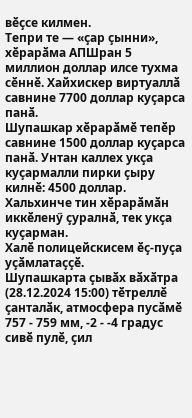вӗҫсе килмен.
Тепри те — «ҫар ҫынни», хӗрарӑма АПШран 5 миллион доллар илсе тухма сӗннӗ. Хайхискер виртуаллӑ савнине 7700 доллар куҫарса панӑ.
Шупашкар хӗрарӑмӗ тепӗр савнине 1500 доллар куҫарса панӑ. Унтан каллех укҫа куҫармалли пирки ҫыру килнӗ: 4500 доллар. Хальхинче тин хӗрарӑмӑн иккӗленӳ ҫуралнӑ, тек укҫа куҫарман.
Халӗ полицейскисем ӗҫ-пуҫа уҫӑмлатаҫҫӗ.
Шупашкарта ҫывӑх вӑхӑтра (28.12.2024 15:00) тӗтреллӗ ҫанталӑк, атмосфера пусӑмӗ 757 - 759 мм, -2 - -4 градус сивӗ пулӗ, ҫил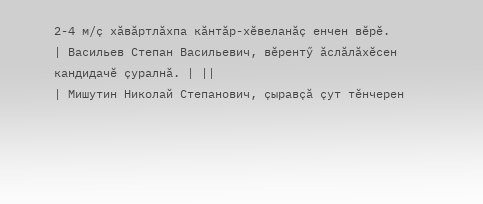2-4 м/ҫ хӑвӑртлӑхпа кӑнтӑр-хӗвеланӑҫ енчен вӗрӗ.
| Васильев Степан Васильевич, вӗрентӳ ӑслӑлӑхӗсен кандидачӗ ҫуралнӑ. | ||
| Мишутин Николай Степанович, ҫыравҫӑ ҫут тӗнчерен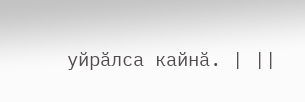уйрӑлса кайнӑ. | ||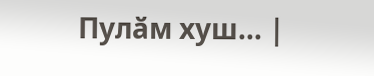Пулӑм хуш... |